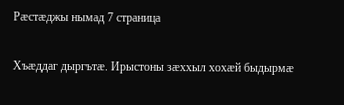Рæстæджы нымад 7 страница

Хъæддаг дыргътæ. Ирыстоны зæххыл хохæй быдырмæ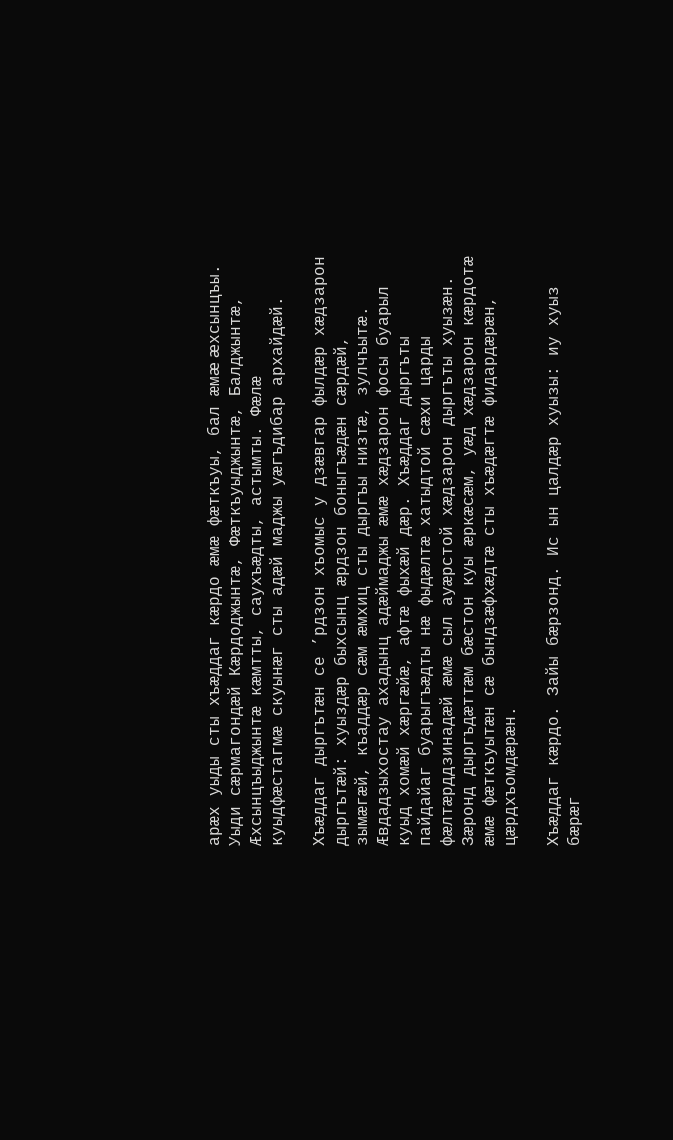арæх уыды сты хъæддаг кæрдо æмæ фæткъуы, бал æмæ æхсынцъы. Уыди сæрмагондæй Кæрдоджынтæ, Фæткъуыджынтæ, Балджынтæ, Æхсынцъыджынтæ кæмтты, саухъæдты, астымты. Фæлæ куыдфæстагмæ скуынæг сты адæй маджы уæгъдибар архайдæй.

Хъæддаг дыргътæн се ’рдзон хъомыс у дзæвгар фылдæр хæдзарон дыргътæй: хуыздæр быхсынц æрдзон боныгъæдæн сæрдæй, зымæгæй, къаддæр сæм æмхиц сты дыргъы низтæ, зулчъытæ. Æвдадзыхостау ахадынц адæймаджы æмæ хæдзарон фосы буарыл куыд хомæй хæргæйæ, афтæ фыхæй дæр. Хъæддаг дыргъты пайдайаг буарыгъæдты нæ фыдæлтæ хатыдтой сæхи царды фæлтæрддзинадæй æмæ сыл ауæрстой хæдзарон дыргъты хуызæн. Зæронд дыргъдæттæм бæстон куы æркæсæм, уæд хæдзарон кæрдотæ æмæ фæткъуытæн сæ бындзæфхæдтæ сты хъæдæгтæ фидардæрæн, цæрдхъомдæрæн.

Хъæддаг кæрдо. Зайы бæрзонд. Ис ын цалдæр хуызы: иу хуыз бæрæг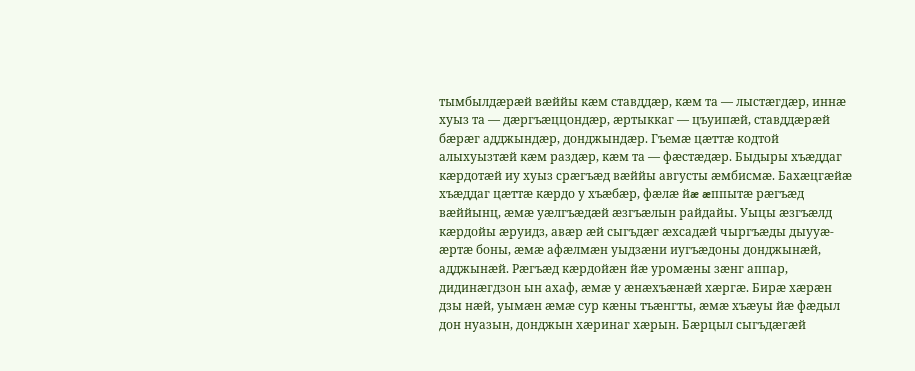тымбылдæрæй вæййы кæм ставддæр, кæм та — лыстæгдæр, иннæ хуыз та — дæргъæццондæр, æртыккаг — цъуипæй, ставддæрæй бæрæг адджындæр, донджындæр. Гъемæ цæттæ кодтой алыхуызтæй кæм раздæр, кæм та — фæстæдæр. Быдыры хъæддаг кæрдотæй иу хуыз срæгъæд вæййы августы æмбисмæ. Бахæцгæйæ хъæддаг цæттæ кæрдо у хъæбæр, фæлæ йæ æппытæ рæгъæд вæййынц, æмæ уæлгъæдæй æзгъæлын райдайы. Уыцы æзгъæлд кæрдойы æруидз, авæр æй сыгъдæг æхсадæй чыргъæды дыууæ-æртæ боны, æмæ афæлмæн уыдзæни иугъæдоны донджынæй, адджынæй. Рæгъæд кæрдойæн йæ уромæны зæнг аппар, дидинæгдзон ын ахаф, æмæ у æнæхъæнæй хæргæ. Бирæ хæрæн дзы нæй, уымæн æмæ сур кæны тъæнгты, æмæ хъæуы йæ фæдыл дон нуазын, донджын хæринаг хæрын. Бæрцыл сыгъдæгæй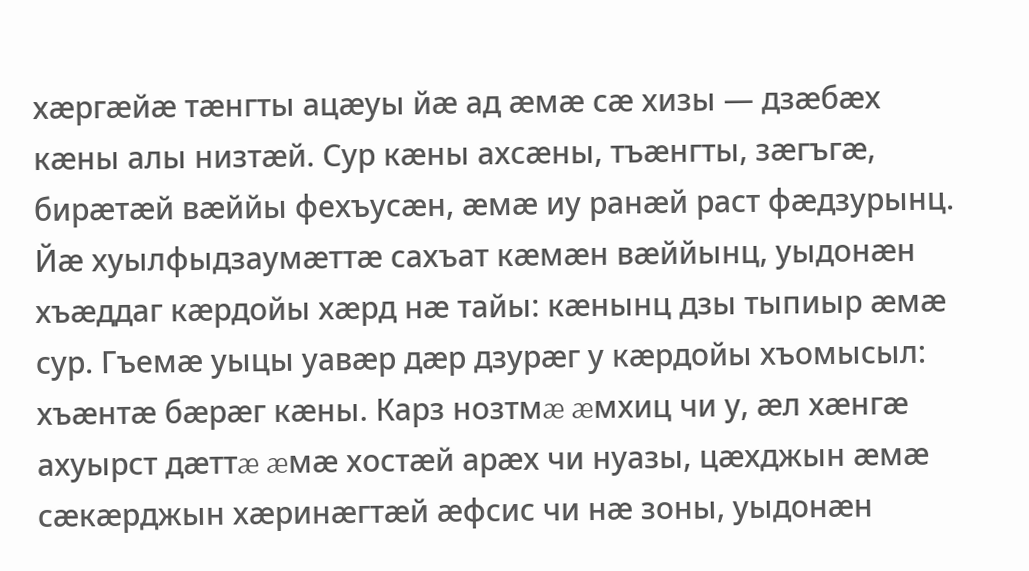хæргæйæ тæнгты ацæуы йæ ад æмæ сæ хизы — дзæбæх кæны алы низтæй. Сур кæны ахсæны, тъæнгты, зæгъгæ, бирæтæй вæййы фехъусæн, æмæ иу ранæй раст фæдзурынц. Йæ хуылфыдзаумæттæ сахъат кæмæн вæййынц, уыдонæн хъæддаг кæрдойы хæрд нæ тайы: кæнынц дзы тыпиыр æмæ сур. Гъемæ уыцы уавæр дæр дзурæг у кæрдойы хъомысыл: хъæнтæ бæрæг кæны. Карз нозтмæ æмхиц чи у, æл хæнгæ ахуырст дæттæ æмæ хостæй арæх чи нуазы, цæхджын æмæ сæкæрджын хæринæгтæй æфсис чи нæ зоны, уыдонæн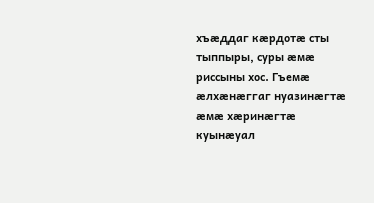хъæддаг кæрдотæ сты тыппыры, суры æмæ риссыны хос. Гъемæ æлхæнæггаг нуазинæгтæ æмæ хæринæгтæ куынæуал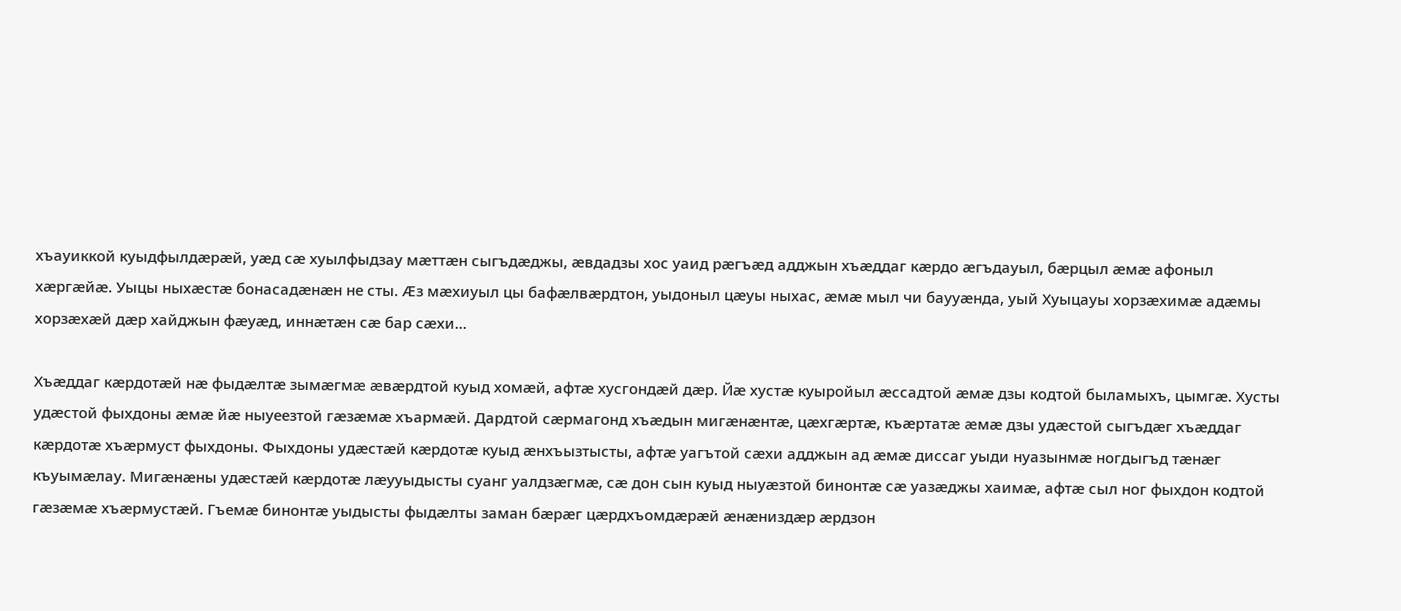хъауиккой куыдфылдæрæй, уæд сæ хуылфыдзау мæттæн сыгъдæджы, æвдадзы хос уаид рæгъæд адджын хъæддаг кæрдо æгъдауыл, бæрцыл æмæ афоныл хæргæйæ. Уыцы ныхæстæ бонасадæнæн не сты. Æз мæхиуыл цы бафæлвæрдтон, уыдоныл цæуы ныхас, æмæ мыл чи баууæнда, уый Хуыцауы хорзæхимæ адæмы хорзæхæй дæр хайджын фæуæд, иннæтæн сæ бар сæхи...

Хъæддаг кæрдотæй нæ фыдæлтæ зымæгмæ æвæрдтой куыд хомæй, афтæ хусгондæй дæр. Йæ хустæ куыройыл æссадтой æмæ дзы кодтой быламыхъ, цымгæ. Хусты удæстой фыхдоны æмæ йæ ныуеезтой гæзæмæ хъармæй. Дардтой сæрмагонд хъæдын мигæнæнтæ, цæхгæртæ, къæртатæ æмæ дзы удæстой сыгъдæг хъæддаг кæрдотæ хъæрмуст фыхдоны. Фыхдоны удæстæй кæрдотæ куыд æнхъызтысты, афтæ уагътой сæхи адджын ад æмæ диссаг уыди нуазынмæ ногдыгъд тæнæг къуымæлау. Мигæнæны удæстæй кæрдотæ лæууыдысты суанг уалдзæгмæ, сæ дон сын куыд ныуæзтой бинонтæ сæ уазæджы хаимæ, афтæ сыл ног фыхдон кодтой гæзæмæ хъæрмустæй. Гъемæ бинонтæ уыдысты фыдæлты заман бæрæг цæрдхъомдæрæй æнæниздæр æрдзон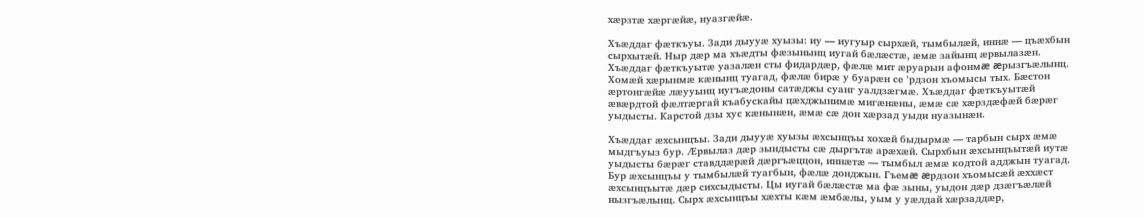хæрзтæ хæргæйæ, нуазгæйæ.

Хъæддаг фæткъуы. Зади дыууæ хуызы: иу — иугуыр сырхæй, тымбылæй, иннæ — цъæхбын сырхытæй. Ныр дæр ма хъæдты фæзынынц иугай бæлæстæ, æмæ зайынц æрвылазæн. Хъæддаг фæткъуытæ уазалæн сты фидардæр, фæлæ мит æруарын афонмæ æрызгъæлынц. Хомæй хæрынмæ кæнынц туагад, фæлæ бирæ у буарæн се ’рдзон хъомысы тых. Бæстон æртонгæйæ лæууынц иугъæдоны сатæджы суанг уалдзæгмæ. Хъæддаг фæткъуытæй æвæрдтой фæлтæргай къабускайы цæхджынимæ мигæнæны, æмæ сæ хæрздæфæй бæрæг уыдысты. Карстой дзы хус кæнынæн, æмæ сæ дон хæрзад уыди нуазынæн.

Хъæддаг æхсынцъы. Зади дыууæ хуызы æхсынцъы хохæй быдырмæ — тарбын сырх æмæ мыдгъуыз бур. Æрвылаз дæр зындысты сæ дыргътæ арæхæй. Сырхбын æхсынцъытæй иутæ уыдысты бæрæг ставддæрæй дæргъæццон, иннæтæ — тымбыл æмæ кодтой адджын туагад. Бур æхсынцъы у тымбылæй туагбын, фæлæ донджын. Гъемæ æрдзон хъомысæй æххæст æхсынцъытæ дæр сихсыдысты. Цы иугай бæлæстæ ма фæ зыны, уыдон дæр дзæгъæлæй нызгъæлынц. Сырх æхсынцъы хæхты кæм æмбæлы, уым у уæлдай хæрзаддæр,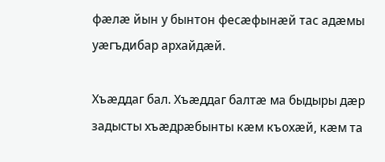фæлæ йын у бынтон фесæфынæй тас адæмы уæгъдибар архайдæй.

Хъæддаг бал. Хъæддаг балтæ ма быдыры дæр задысты хъæдрæбынты кæм къохæй, кæм та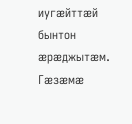иугæйттæй бынтон æрæджытæм. Гæзæмæ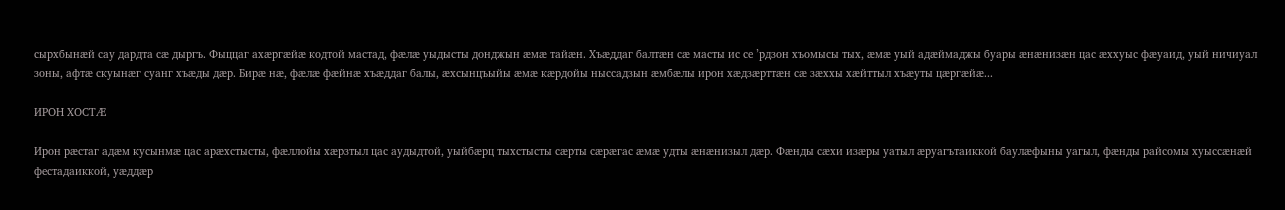сырхбынæй сау дардта сæ дыргъ. Фыццаг ахæргæйæ кодтой мастад, фæлæ уыдысты донджын æмæ тайæн. Хъæддаг балтæн сæ масты ис се ’рдзон хъомысы тых, æмæ уый адæймаджы буары æнæнизæн цас æххуыс фæуаид, уый ничиуал зоны, афтæ скуынæг суанг хъæды дæр. Бирæ нæ, фæлæ фæйнæ хъæддаг балы, æхсынцъыйы æмæ кæрдойы ныссадзын æмбæлы ирон хæдзæрттæн сæ зæххы хæйттыл хъæуты цæргæйæ...

ИРОН ХОСТÆ

Ирон рæстаг адæм кусынмæ цас арæхстысты, фæллойы хæрзтыл цас аудыдтой, уыйбæрц тыхстысты сæрты сæрæгас æмæ удты æнæнизыл дæр. Фæнды сæхи изæры уатыл æруагътаиккой баулæфыны уагыл, фæнды райсомы хуыссæнæй фестадаиккой, уæддæр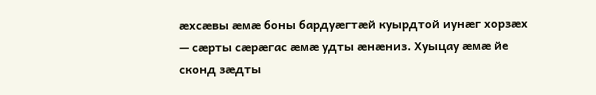æхсæвы æмæ боны бардуæгтæй куырдтой иунæг хорзæх — сæрты сæрæгас æмæ удты æнæниз. Хуыцау æмæ йе сконд зæдты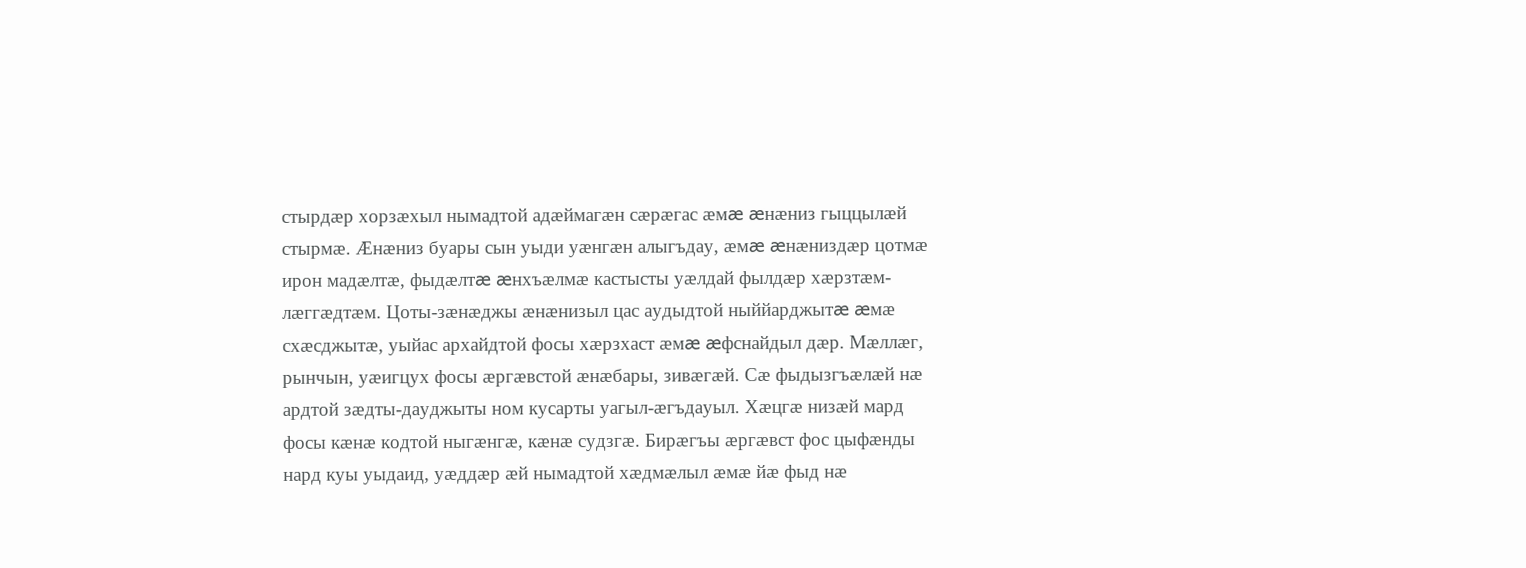стырдæр хорзæхыл нымадтой адæймагæн сæрæгас æмæ æнæниз гыццылæй стырмæ. Æнæниз буары сын уыди уæнгæн алыгъдау, æмæ æнæниздæр цотмæ ирон мадæлтæ, фыдæлтæ æнхъæлмæ кастысты уæлдай фылдæр хæрзтæм-лæггæдтæм. Цоты-зæнæджы æнæнизыл цас аудыдтой ныййарджытæ æмæ схæсджытæ, уыйас архайдтой фосы хæрзхаст æмæ æфснайдыл дæр. Мæллæг, рынчын, уæигцух фосы æргæвстой æнæбары, зивæгæй. Сæ фыдызгъæлæй нæ ардтой зæдты-дауджыты ном кусарты уагыл-æгъдауыл. Хæцгæ низæй мард фосы кæнæ кодтой ныгæнгæ, кæнæ судзгæ. Бирæгъы æргæвст фос цыфæнды нард куы уыдаид, уæддæр æй нымадтой хæдмæлыл æмæ йæ фыд нæ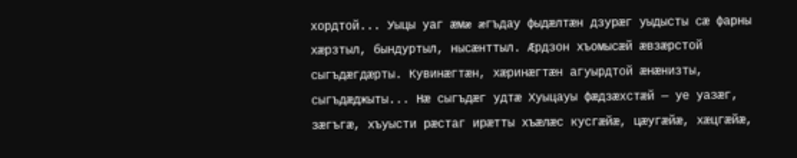хордтой... Уыцы уаг æмæ æгъдау фыдæлтæн дзурæг уыдысты сæ фарны хæрзтыл, бындуртыл, нысæнттыл. Æрдзон хъомысæй æвзæрстой сыгъдæгдæрты. Кувинæгтæн, хæринæгтæн агуырдтой æнæнизты, сыгъдæджыты... Нæ сыгъдæг удтæ Хуыцауы фæдзæхстæй — уе уазæг, зæгъгæ, хъуысти рæстаг ирæтты хъæлæс кусгæйæ, цæугæйæ, хæцгæйæ,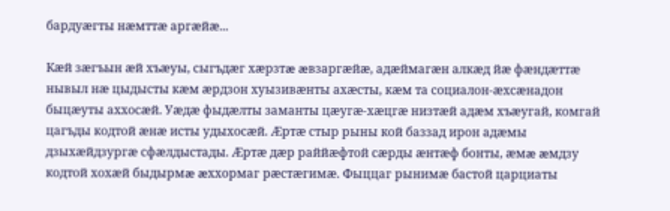бардуæгты нæмттæ аргæйæ...

Кæй зæгъын æй хъæуы, сыгъдæг хæрзтæ æвзаргæйæ, адæймагæн алкæд йæ фæндæттæ нывыл нæ цыдысты кæм æрдзон хуызивæнты ахæсты, кæм та социалон-æхсæнадон быцæуты аххосæй. Уæдæ фыдæлты заманты цæугæ-хæцгæ низтæй адæм хъæугай, комгай цагъды кодтой æнæ исты удыхосæй. Æртæ стыр рыны кой баззад ирон адæмы дзыхæйдзургæ сфæлдыстады. Æртæ дæр раййæфтой сæрды æнтæф бонты, æмæ æмдзу кодтой хохæй быдырмæ æххормаг рæстæгимæ. Фыццаг рынимæ бастой царциаты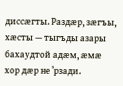диссæгты. Раздæр, зæгъы, хæсты — тыгъды азары бахаудтой адæм, æмæ хор дæр не ’рзади.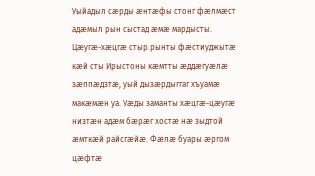Уыйадыл сæрды æнтæфы стонг фæлмæст адæмыл рын сыстад æмæ мардысты. Цæугæ-хæцгæ стыр рынты фæстиуджытæ кæй сты Ирыстоны кæмтты æддæгуæлæ зæппæдзтæ, уый дызæрдыггаг хъуамæ макæмæн уа. Уæды заманты хæцгæ-цæугæ низтæн адæм бæрæг хостæ нæ зыдтой æмткæй райсгæйæ. Фæлæ буары æргом цæфтæ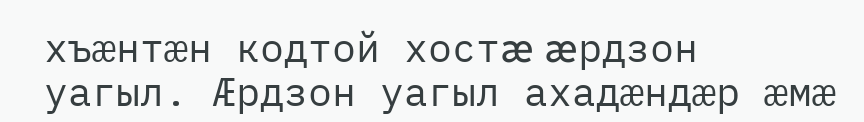хъæнтæн кодтой хостæ æрдзон уагыл. Æрдзон уагыл ахадæндæр æмæ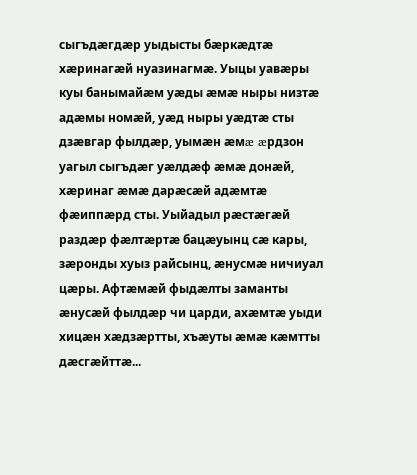сыгъдæгдæр уыдысты бæркæдтæ хæринагæй нуазинагмæ. Уыцы уавæры куы банымайæм уæды æмæ ныры низтæ адæмы номæй, уæд ныры уæдтæ сты дзæвгар фылдæр, уымæн æмæ æрдзон уагыл сыгъдæг уæлдæф æмæ донæй, хæринаг æмæ дарæсæй адæмтæ фæиппæрд сты. Уыйадыл рæстæгæй раздæр фæлтæртæ бацæуынц сæ кары, зæронды хуыз райсынц, æнусмæ ничиуал цæры. Афтæмæй фыдæлты заманты æнусæй фылдæр чи царди, ахæмтæ уыди хицæн хæдзæртты, хъæуты æмæ кæмтты дæсгæйттæ...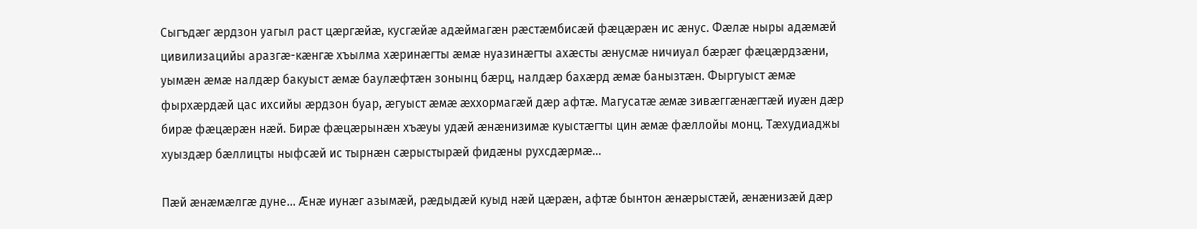Сыгъдæг æрдзон уагыл раст цæргæйæ, кусгæйæ адæймагæн рæстæмбисæй фæцæрæн ис æнус. Фæлæ ныры адæмæй цивилизацийы аразгæ-кæнгæ хъылма хæринæгты æмæ нуазинæгты ахæсты æнусмæ ничиуал бæрæг фæцæрдзæни, уымæн æмæ налдæр бакуыст æмæ баулæфтæн зонынц бæрц, налдæр бахæрд æмæ банызтæн. Фыргуыст æмæ фырхæрдæй цас ихсийы æрдзон буар, æгуыст æмæ æххормагæй дæр афтæ. Магусатæ æмæ зивæггæнæгтæй иуæн дæр бирæ фæцæрæн нæй. Бирæ фæцæрынæн хъæуы удæй æнæнизимæ куыстæгты цин æмæ фæллойы монц. Тæхудиаджы хуыздæр бæллицты ныфсæй ис тырнæн сæрыстырæй фидæны рухсдæрмæ...

Пæй æнæмæлгæ дуне... Æнæ иунæг азымæй, рæдыдæй куыд нæй цæрæн, афтæ бынтон æнæрыстæй, æнæнизæй дæр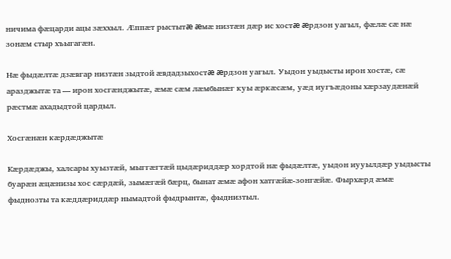ничима фæцарди ацы зæххыл. Æппæт рыстытæ æмæ низтæн дæр ис хостæ æрдзон уагыл, фæлæ сæ нæ зонæм стыр хъыгагæн.

Нæ фыдæлтæ дзæвгар низтæн зыдтой æвдадзыхостæ æрдзон уагыл. Уыдон уыдысты ирон хостæ, сæ аразджытæ та — ирон хосгæнджытæ, æмæ сæм лæмбынæг куы æркæсæм, уæд иугъæдоны хæрзаудæнæй рæстмæ ахадыдтой цардыл.

Хосгæнæн кæрдæджытæ

Кæрдæджы, халсары хуызтæй, мыггæгтæй цыдæриддæр хордтой нæ фыдæлтæ, уыдон иууылдæр уыдысты буарæн æцæнизы хос сæрдæй, зымæгæй бæрц, бынат æмæ афон хатгæйæ-зонгæйæ. Фырхæрд æмæ фыднозты та кæддæриддæр нымадтой фыдрынтæ, фыднизтыл.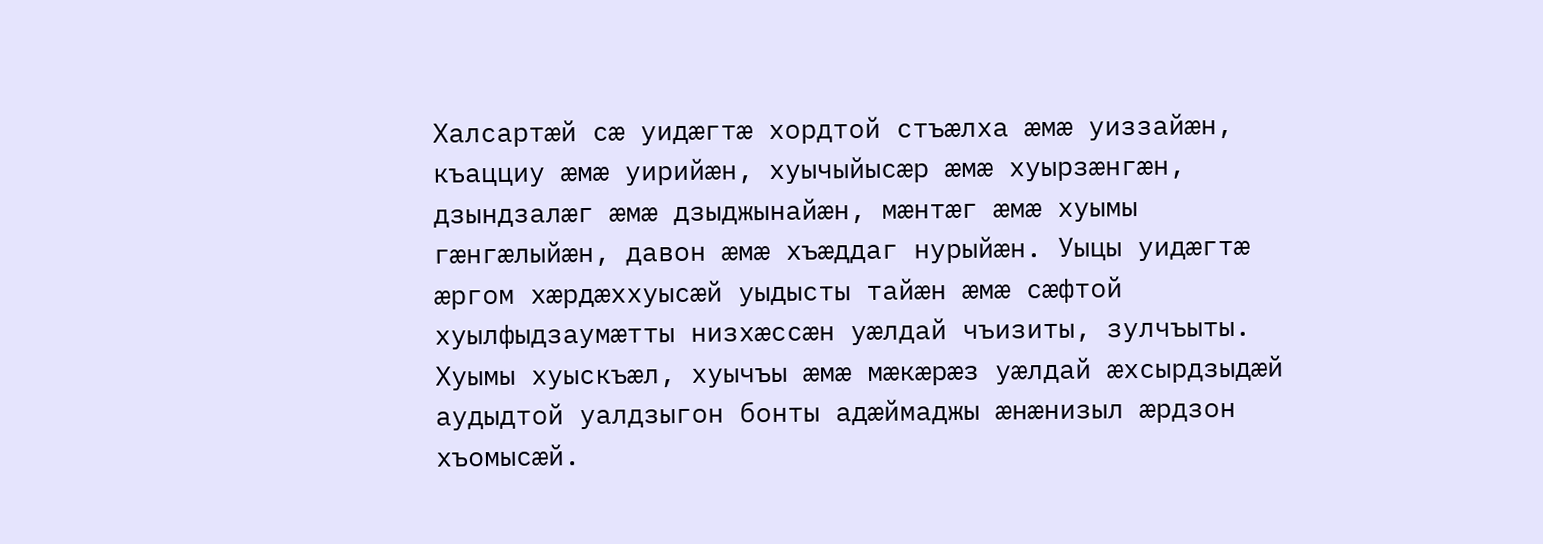Халсартæй сæ уидæгтæ хордтой стъæлха æмæ уиззайæн, къацциу æмæ уирийæн, хуычыйысæр æмæ хуырзæнгæн, дзындзалæг æмæ дзыджынайæн, мæнтæг æмæ хуымы гæнгæлыйæн, давон æмæ хъæддаг нурыйæн. Уыцы уидæгтæ æргом хæрдæххуысæй уыдысты тайæн æмæ сæфтой хуылфыдзаумæтты низхæссæн уæлдай чъизиты, зулчъыты. Хуымы хуыскъæл, хуычъы æмæ мæкæрæз уæлдай æхсырдзыдæй аудыдтой уалдзыгон бонты адæймаджы æнæнизыл æрдзон хъомысæй.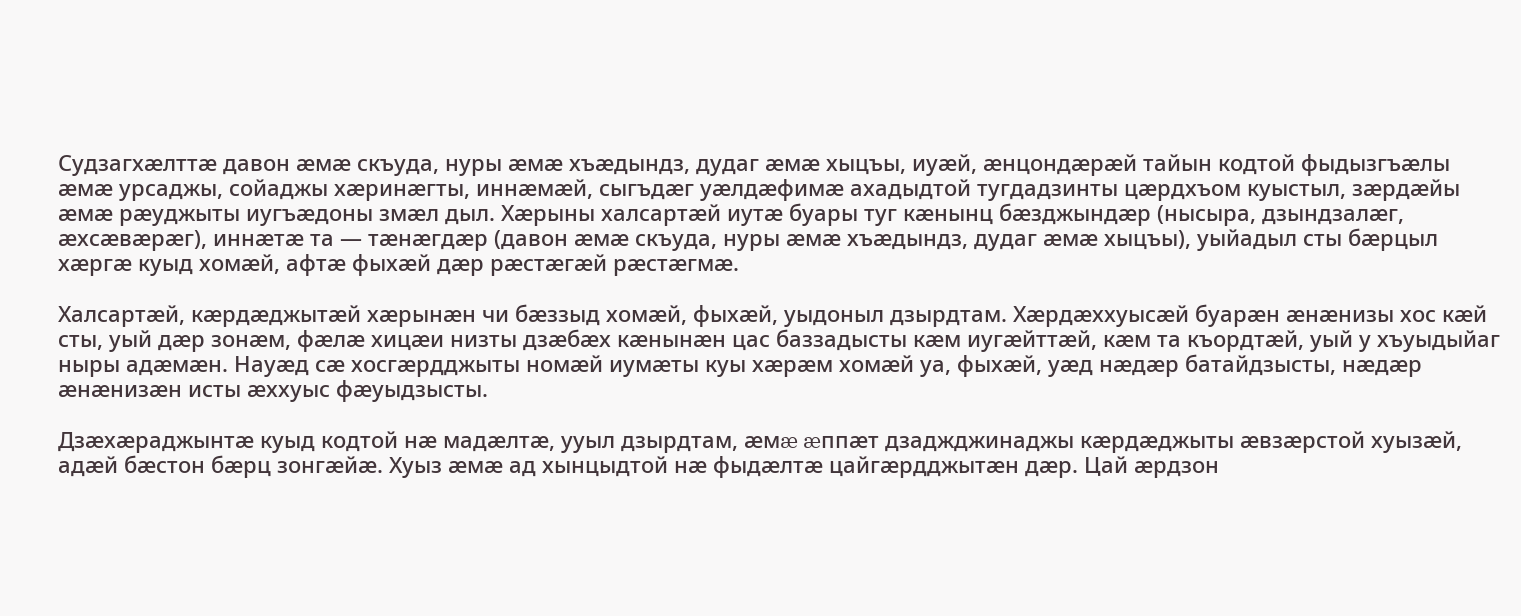Судзагхæлттæ давон æмæ скъуда, нуры æмæ хъæдындз, дудаг æмæ хыцъы, иуæй, æнцондæрæй тайын кодтой фыдызгъæлы æмæ урсаджы, сойаджы хæринæгты, иннæмæй, сыгъдæг уæлдæфимæ ахадыдтой тугдадзинты цæрдхъом куыстыл, зæрдæйы æмæ рæуджыты иугъæдоны змæл дыл. Хæрыны халсартæй иутæ буары туг кæнынц бæзджындæр (нысыра, дзындзалæг, æхсæвæрæг), иннæтæ та — тæнæгдæр (давон æмæ скъуда, нуры æмæ хъæдындз, дудаг æмæ хыцъы), уыйадыл сты бæрцыл хæргæ куыд хомæй, афтæ фыхæй дæр рæстæгæй рæстæгмæ.

Халсартæй, кæрдæджытæй хæрынæн чи бæззыд хомæй, фыхæй, уыдоныл дзырдтам. Хæрдæххуысæй буарæн æнæнизы хос кæй сты, уый дæр зонæм, фæлæ хицæи низты дзæбæх кæнынæн цас баззадысты кæм иугæйттæй, кæм та къордтæй, уый у хъуыдыйаг ныры адæмæн. Науæд сæ хосгæрдджыты номæй иумæты куы хæрæм хомæй уа, фыхæй, уæд нæдæр батайдзысты, нæдæр æнæнизæн исты æххуыс фæуыдзысты.

Дзæхæраджынтæ куыд кодтой нæ мадæлтæ, ууыл дзырдтам, æмæ æппæт дзаджджинаджы кæрдæджыты æвзæрстой хуызæй, адæй бæстон бæрц зонгæйæ. Хуыз æмæ ад хынцыдтой нæ фыдæлтæ цайгæрдджытæн дæр. Цай æрдзон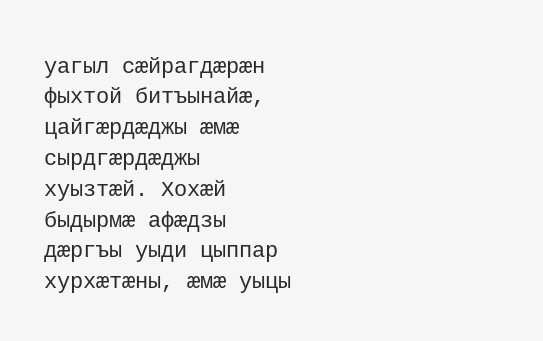уагыл сæйрагдæрæн фыхтой битъынайæ, цайгæрдæджы æмæ сырдгæрдæджы хуызтæй. Хохæй быдырмæ афæдзы дæргъы уыди цыппар хурхæтæны, æмæ уыцы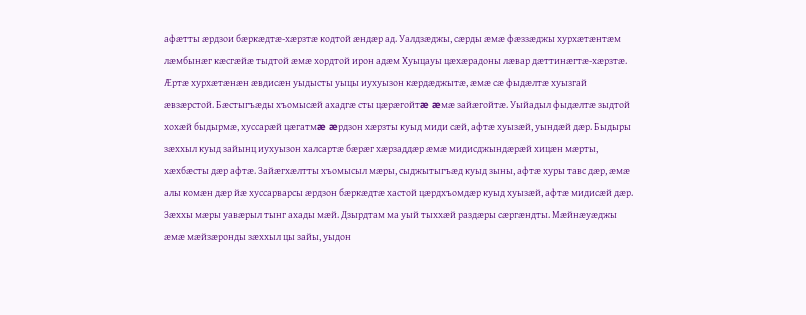афæтты æрдзои бæркæдтæ-хæрзтæ кодтой æндæр ад. Уалдзæджы, сæрды æмæ фæззæджы хурхæтæнтæм лæмбынæг кæсгæйæ тыдтой æмæ хордтой ирон адæм Хуыцауы цæхæрадоны лæвар дæттинæгтæ-хæрзтæ. Æртæ хурхæтæнæн æвдисæн уыдысты уыцы иухуызон кæрдæджытæ, æмæ сæ фыдæлтæ хуызгай æвзæрстой. Бæстыгъæды хъомысæй ахадгæ сты цæрæгойтæ æмæ зайæгойтæ. Уыйадыл фыдæлтæ зыдтой хохæй быдырмæ, хуссарæй цæгатмæ æрдзон хæрзты куыд миди сæй, афтæ хуызæй, уындæй дæр. Быдыры зæххыл куыд зайынц иухуызон халсартæ бæрæг хæрзаддæр æмæ мидисджындæрæй хицæн мæрты, хæхбæсты дæр афтæ. Зайæгхæлтты хъомысыл мæры, сыджытыгъæд куыд зыны, афтæ хуры тавс дæр, æмæ алы комæн дæр йæ хуссарварсы æрдзон бæркæдтæ хастой цæрдхъомдæр куыд хуызæй, афтæ мидисæй дæр. Зæххы мæры уавæрыл тынг ахады мæй. Дзырдтам ма уый тыххæй раздæры сæргæндты. Мæйнæуæджы æмæ мæйзæронды зæххыл цы зайы, уыдон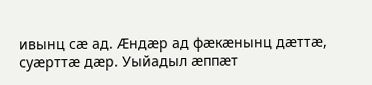ивынц сæ ад. Æндæр ад фæкæнынц дæттæ, суæрттæ дæр. Уыйадыл æппæт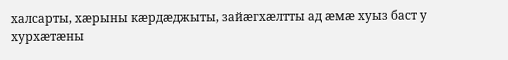халсарты, хæрыны кæрдæджыты, зайæгхæлтты ад æмæ хуыз баст у хурхæтæны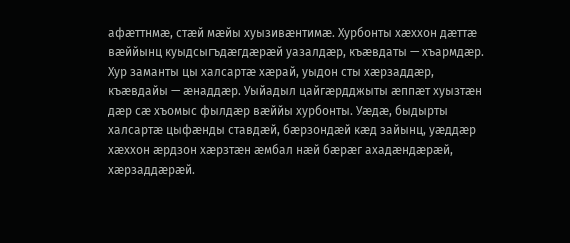афæттнмæ, стæй мæйы хуызивæнтимæ. Хурбонты хæххон дæттæ вæййынц куыдсыгъдæгдæрæй уазалдæр, къæвдаты — хъармдæр. Хур заманты цы халсартæ хæрай, уыдон сты хæрзаддæр, къæвдайы — æнаддæр. Уыйадыл цайгæрдджыты æппæт хуызтæн дæр сæ хъомыс фылдæр вæййы хурбонты. Уæдæ, быдырты халсартæ цыфæнды ставдæй, бæрзондæй кæд зайынц, уæддæр хæххон æрдзон хæрзтæн æмбал нæй бæрæг ахадæндæрæй, хæрзаддæрæй.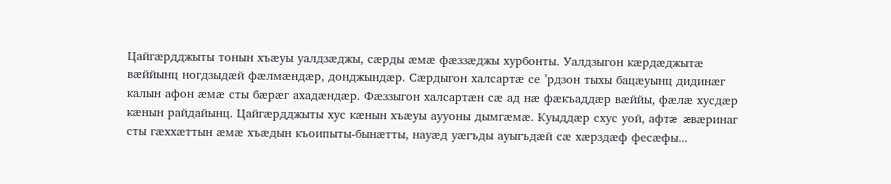Цайгæрдджыты тонын хъæуы уалдзæджы, сæрды æмæ фæззæджы хурбонты. Уалдзыгон кæрдæджытæ вæййынц ногдзыдæй фæлмæндæр, донджындæр. Сæрдыгон халсартæ се ’рдзон тыхы бацæуынц дидинæг калын афон æмæ сты бæрæг ахадæндæр. Фæззыгон халсартæн сæ ад нæ фæкъаддæр вæййы, фæлæ хусдæр кæнын райдайынц. Цайгæрдджыты хус кæнын хъæуы аууоны дымгæмæ. Куыддæр схус уой, афтæ æвæринаг сты гæххæттын æмæ хъæдын къоипыты-бынæтты, науæд уæгъды ауыгъдæй сæ хæрздæф фесæфы...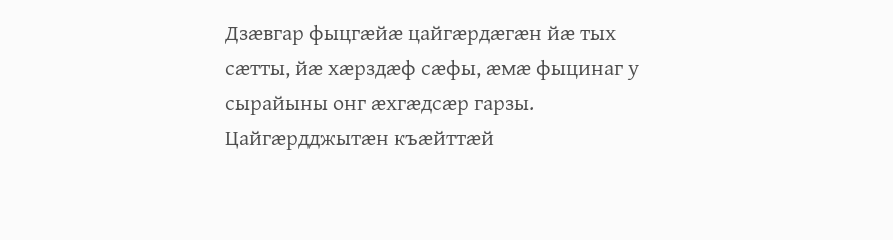Дзæвгар фыцгæйæ цайгæрдæгæн йæ тых сæтты, йæ хæрздæф сæфы, æмæ фыцинаг у сырайыны онг æхгæдсæр гарзы. Цайгæрдджытæн къæйттæй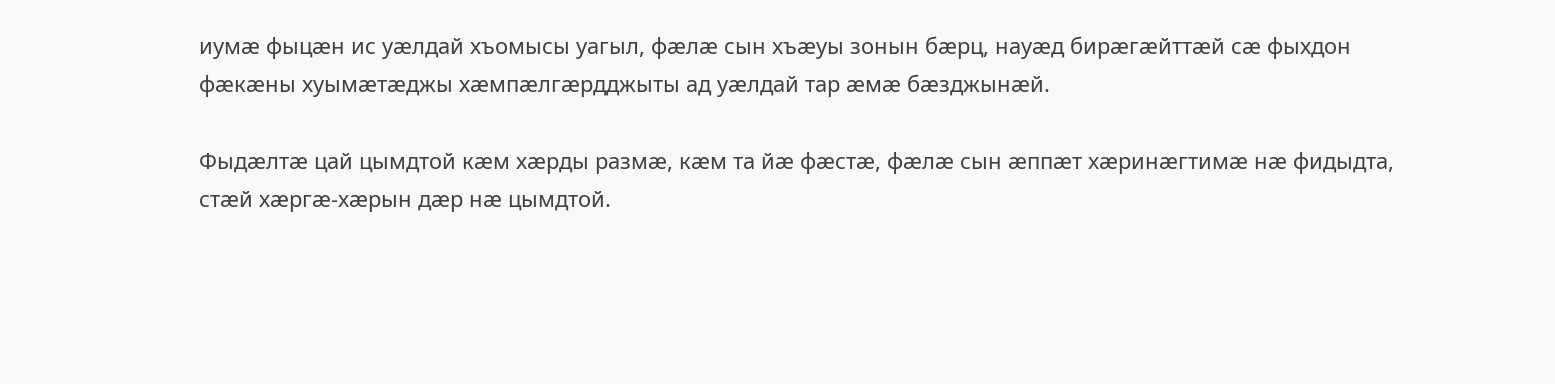иумæ фыцæн ис уæлдай хъомысы уагыл, фæлæ сын хъæуы зонын бæрц, науæд бирæгæйттæй сæ фыхдон фæкæны хуымæтæджы хæмпæлгæрдджыты ад уæлдай тар æмæ бæзджынæй.

Фыдæлтæ цай цымдтой кæм хæрды размæ, кæм та йæ фæстæ, фæлæ сын æппæт хæринæгтимæ нæ фидыдта, стæй хæргæ-хæрын дæр нæ цымдтой.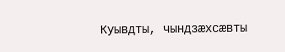Куывдты, чындзæхсæвты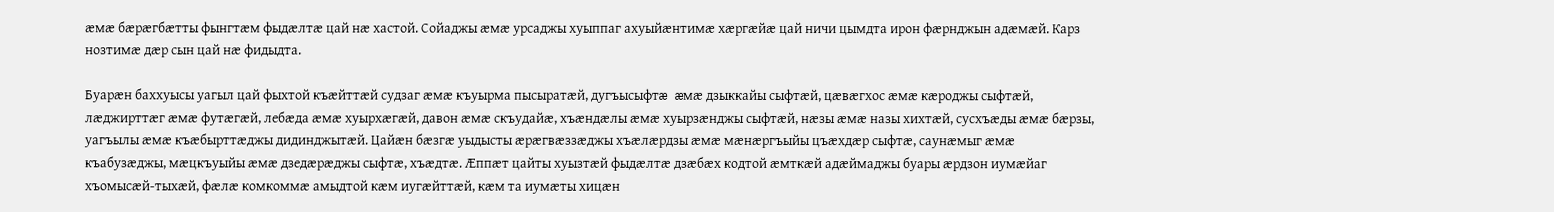æмæ бæрæгбæтты фынгтæм фыдæлтæ цай нæ хастой. Сойаджы æмæ урсаджы хуыппаг ахуыйæнтимæ хæргæйæ цай ничи цымдта ирон фæрнджын адæмæй. Карз нозтимæ дæр сын цай нæ фидыдта.

Буарæн баххуысы уагыл цай фыхтой къæйттæй судзаг æмæ къуырма пысыратæй, дугъысыфтæ æмæ дзыккайы сыфтæй, цæвæгхос æмæ кæроджы сыфтæй, лæджирттæг æмæ футæгæй, лебæда æмæ хуырхæгæй, давон æмæ скъудайæ, хъæндæлы æмæ хуырзæнджы сыфтæй, нæзы æмæ назы хихтæй, сусхъæды æмæ бæрзы, уагъылы æмæ къæбырттæджы дидинджытæй. Цайæн бæзгæ уыдысты æрæгвæззæджы хъæлæрдзы æмæ мæнæргъыйы цъæхдæр сыфтæ, саунæмыг æмæ къабузæджы, мæцкъуыйы æмæ дзедæрæджы сыфтæ, хъæдтæ. Æппæт цайты хуызтæй фыдæлтæ дзæбæх кодтой æмткæй адæймаджы буары æрдзон иумæйаг хъомысæй-тыхæй, фæлæ комкоммæ амыдтой кæм иугæйттæй, кæм та иумæты хицæн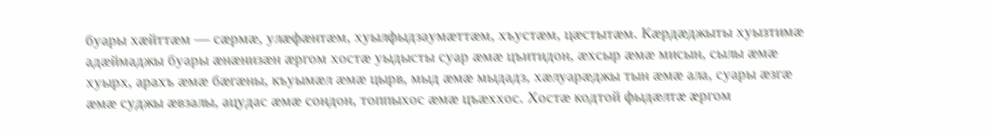буары хæйттæм — сæрмæ, улæфæнтæм, хуылфыдзаумæттæм, хъустæм, цæстытæм. Кæрдæджыты хуызтимæ адæймаджы буары æнæнизæн æргом хостæ уыдысты суар æмæ цъитидон, æхсыр æмæ мисын, сылы æмæ хуырх, арахъ æмæ бæгæны, къуымæл æмæ цырв, мыд æмæ мыдадз, хæлуарæджы тын æмæ ала, суары æзгæ æмæ суджы æвзалы, ацудас æмæ сондон, топпыхос æмæ цъæххос. Хостæ кодтой фыдæлтæ æргом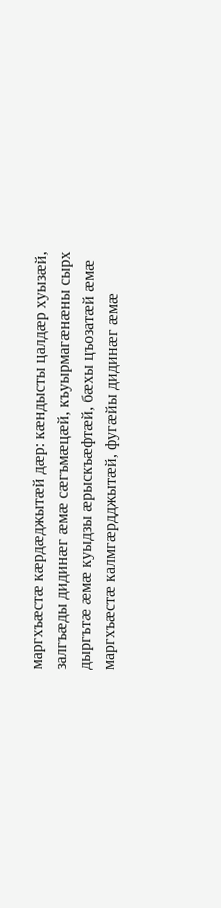маргхъæстæ кæрдæджытæй дæр: кæндысты цалдæр хуызæй, залгъæды дидинæг æмæ сæгъмæцæй, къуырмагæнæны сырх дыргътæ æмæ куыдзы æрыскъæфтæй, бæхы цъозатæй æмæ маргхъæстæ калмгæрдджытæй, фугæйы дидинæг æмæ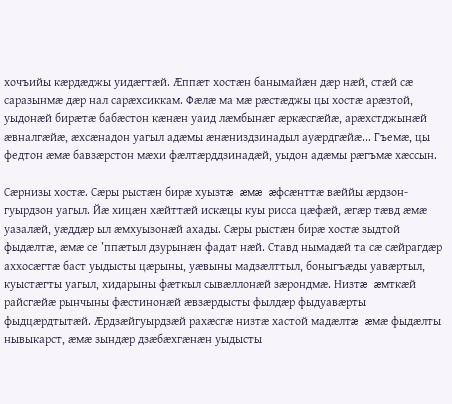хочъийы кæрдæджы уидæгтæй. Æппæт хостæн банымайæн дæр нæй, стæй сæ саразынмæ дæр нал сарæхсиккам. Фæлæ ма мæ рæстæджы цы хостæ арæзтой, уыдонæй бирæтæ бабæстон кæнæн уаид лæмбынæг æркæсгæйæ, арæхстджынæй æвналгæйæ, æхсæнадон уагыл адæмы æнæниздзинадыл ауæрдгæйæ... Гъемæ, цы федтон æмæ бавзæрстон мæхи фæлтæрддзинадæй, уыдон адæмы рæгъмæ хæссын.

Сæрнизы хостæ. Сæры рыстæн бирæ хуызтæ æмæ æфсæнттæ вæййы æрдзон-гуырдзон уагыл. Йæ хицæн хæйттæй искæцы куы рисса цæфæй, æгæр тæвд æмæ уазалæй, уæддæр ыл æмхуызонæй ахады. Сæры рыстæн бирæ хостæ зыдтой фыдæлтæ, æмæ се ’ппæтыл дзурынæн фадат нæй. Ставд нымадæй та сæ сæйрагдæр аххосæгтæ баст уыдысты цæрыны, уæвыны мадзæлттыл, боныгъæды уавæртыл, куыстæгты уагыл, хидарыны фæткыл сывæллонæй зæрондмæ. Низтæ æмткæй райсгæйæ рынчыны фæстинонæй æвзæрдысты фылдæр фыдуавæрты фыдцæрдтытæй. Æрдзæйгуырдзæй рахæсгæ низтæ хастой мадæлтæ æмæ фыдæлты нывыкарст, æмæ зындæр дзæбæхгæнæн уыдысты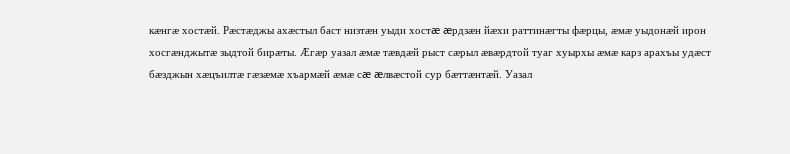кæнгæ хостæй. Рæстæджы ахæстыл баст низтæн уыди хостæ æрдзæн йæхи раттинæгты фæрцы, æмæ уыдонæй ирон хосгæнджытæ зыдтой бирæты. Æгæр уазал æмæ тæвдæй рыст сæрыл æвæрдтой туаг хуырхы æмæ карз арахъы удæст бæзджын хæцъилтæ гæзæмæ хъармæй æмæ сæ æлвæстой сур бæттæнтæй. Уазал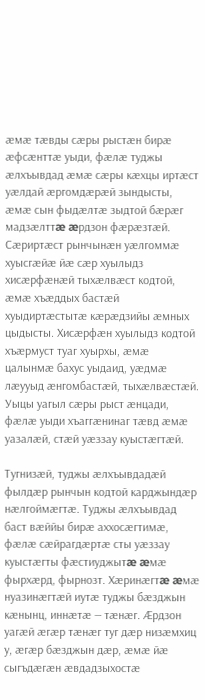æмæ тæвды сæры рыстæн бирæ æфсæнттæ уыди, фæлæ туджы æлхъывдад æмæ сæры кæхцы иртæст уæлдай æргомдæрæй зындысты, æмæ сын фыдæлтæ зыдтой бæрæг мадзæлттæ æрдзон фæрæзтæй. Сæриртæст рынчынæн уæлгоммæ хуысгæйæ йæ сæр хуылыдз хисæрфæнæй тыхæлвæст кодтой, æмæ хъæддых бастæй хуыдиртæстытæ кæрæдзийы æмных цыдысты. Хисæрфæн хуылыдз кодтой хъæрмуст туаг хуырхы, æмæ цалынмæ бахус уыдаид, уæдмæ лæууыд æнгомбастæй, тыхæлвæстæй. Уыцы уагыл сæры рыст æнцади, фæлæ уыди хъаггæнинаг тæвд æмæ уазалæй, стæй уæззау куыстæгтæй.

Тугнизæй, туджы æлхъывдадæй фылдæр рынчын кодтой карджындæр нæлгоймæгтæ. Туджы æлхъывдад баст вæййы бирæ аххосæгтимæ, фæлæ сæйрагдæртæ сты уæззау куыстæгты фæстиуджытæ æмæ фырхæрд, фырнозт. Хæринæгтæ æмæ нуазинæгтæй иутæ туджы бæзджын кæнынц, иннæтæ — тæнæг. Æрдзон уагæй æгæр тæнæг туг дæр низæмхиц у, æгæр бæзджын дæр, æмæ йæ сыгъдæгæн æвдадзыхостæ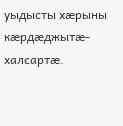уыдысты хæрыны кæрдæджытæ-халсартæ.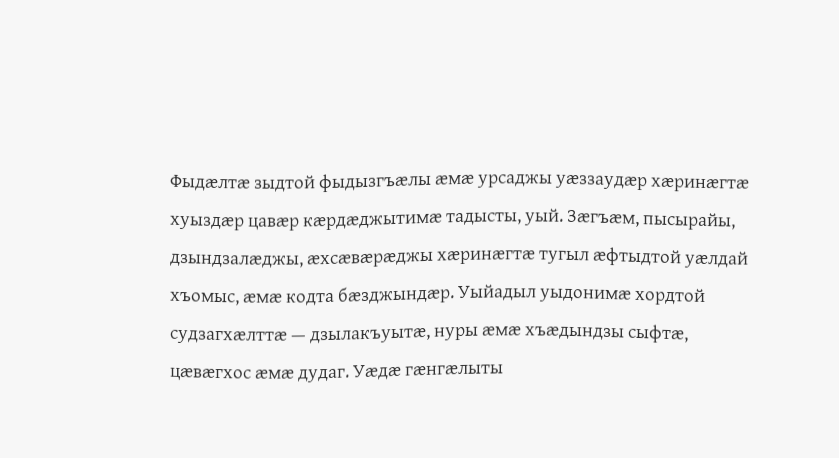Фыдæлтæ зыдтой фыдызгъæлы æмæ урсаджы уæззаудæр хæринæгтæ хуыздæр цавæр кæрдæджытимæ тадысты, уый. Зæгъæм, пысырайы, дзындзалæджы, æхсæвæрæджы хæринæгтæ тугыл æфтыдтой уæлдай хъомыс, æмæ кодта бæзджындæр. Уыйадыл уыдонимæ хордтой судзагхæлттæ — дзылакъуытæ, нуры æмæ хъæдындзы сыфтæ, цæвæгхос æмæ дудаг. Уæдæ гæнгæлыты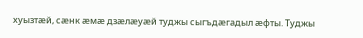хуызтæй, сæнк æмæ дзæлæуæй туджы сыгъдæгадыл æфты. Туджы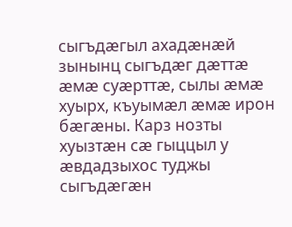сыгъдæгыл ахадæнæй зынынц сыгъдæг дæттæ æмæ суæрттæ, сылы æмæ хуырх, къуымæл æмæ ирон бæгæны. Карз нозты хуызтæн сæ гыццыл у æвдадзыхос туджы сыгъдæгæн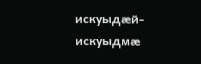искуыдæй-искуыдмæ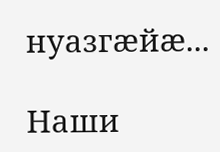нуазгæйæ...

Наши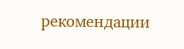рекомендации